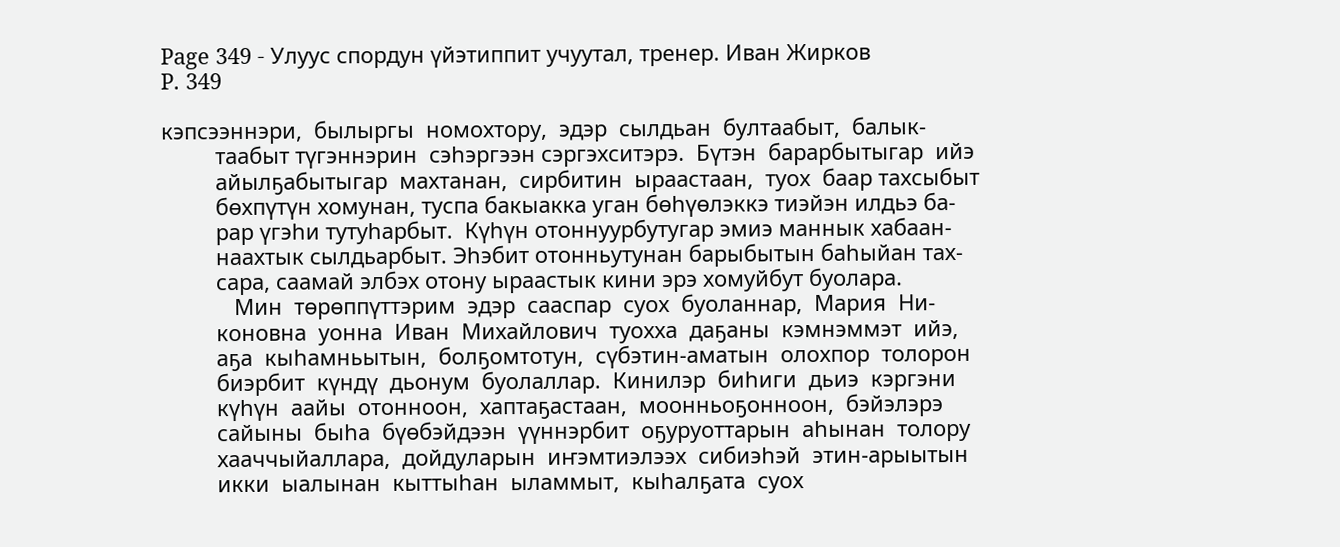Page 349 - Улуус спордун үйэтиппит учуутал, тренер. Иван Жирков
P. 349

кэпсээннэри,  былыргы  номохтору,  эдэр  сылдьан  бултаабыт,  балык-
         таабыт түгэннэрин  сэһэргээн сэргэхситэрэ.  Бүтэн  барарбытыгар  ийэ
         айылҕабытыгар  махтанан,  сирбитин  ыраастаан,  туох  баар тахсыбыт
         бөхпүтүн хомунан, туспа бакыакка уган бөһүөлэккэ тиэйэн илдьэ ба-
         рар үгэһи тутуһарбыт.  Күһүн отоннуурбутугар эмиэ маннык хабаан-
         наахтык сылдьарбыт. Эһэбит отонньутунан барыбытын баһыйан тах-
         сара, саамай элбэх отону ыраастык кини эрэ хомуйбут буолара.
            Мин  төрөппүттэрим  эдэр  сааспар  суох  буоланнар,  Мария  Ни-
         коновна  уонна  Иван  Михайлович  туохха  даҕаны  кэмнэммэт  ийэ,
         аҕа  кыһамньытын,  болҕомтотун,  сүбэтин-аматын  олохпор  толорон
         биэрбит  күндү  дьонум  буолаллар.  Кинилэр  биһиги  дьиэ  кэргэни
         күһүн  аайы  отонноон,  хаптаҕастаан,  моонньоҕонноон,  бэйэлэрэ
         сайыны  быһа  бүөбэйдээн  үүннэрбит  оҕуруоттарын  аһынан  толору
         хааччыйаллара,  дойдуларын  иҥэмтиэлээх  сибиэһэй  этин-арыытын
         икки  ыалынан  кыттыһан  ыламмыт,  кыһалҕата  суох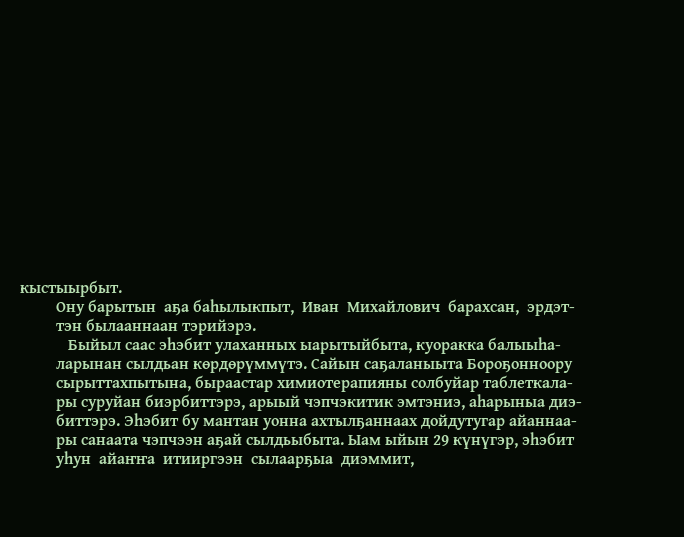кыстыырбыт.
         Ону барытын  аҕа баһылыкпыт,  Иван  Михайлович  барахсан,  эрдэт-
         тэн былааннаан тэрийэрэ.
            Быйыл саас эһэбит улаханных ыарытыйбыта, куоракка балыыһа-
         ларынан сылдьан көрдөрүммүтэ. Сайын саҕаланыыта Бороҕонноору
         сырыттахпытына, быраастар химиотерапияны солбуйар таблеткала-
         ры суруйан биэрбиттэрэ, арыый чэпчэкитик эмтэниэ, аһарыныа диэ-
         биттэрэ. Эһэбит бу мантан уонна ахтылҕаннаах дойдутугар айаннаа-
         ры санаата чэпчээн аҕай сылдьыбыта. Ыам ыйын 29 күнүгэр, эһэбит
         уһун  айаҥҥа  итииргээн  сылаарҕыа  диэммит,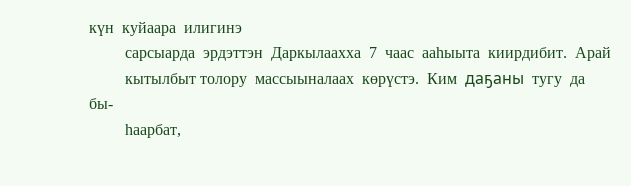күн  куйаара  илигинэ
         сарсыарда  эрдэттэн  Даркылаахха  7  чаас  ааһыыта  киирдибит.  Арай
         кытылбыт толору  массыыналаах  көрүстэ.  Ким  даҕаны  тугу  да бы-
         һаарбат,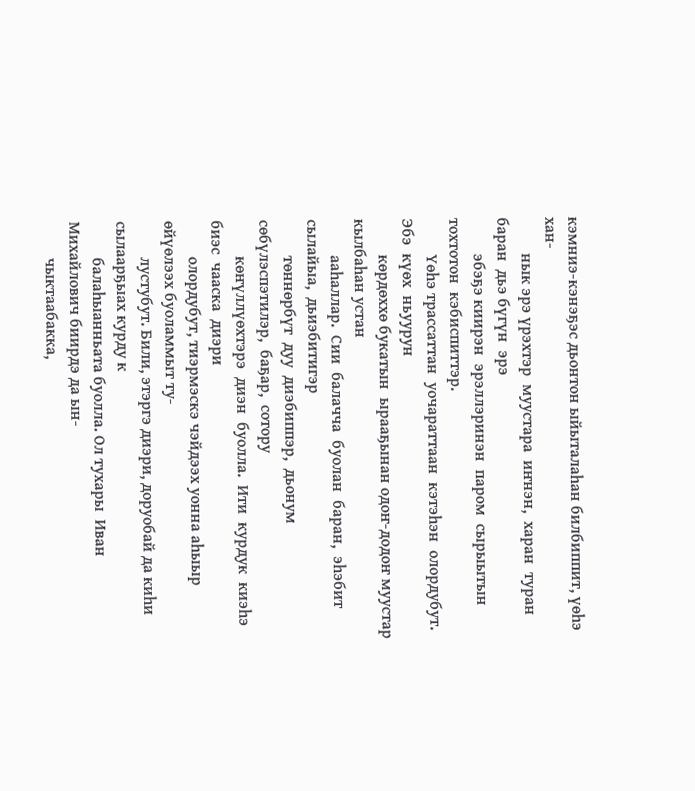кэмниэ-кэнэҕэс дьонтон ыйыталаһан билбиппит, үөһэ хан-
         нык эрэ үрэхтэр  муустара  иҥнэн,  харан  туран  баран  дьэ бүгүн  эрэ
         эбэҕэ киирэн  эрэллэринэн  паром  сырыытын тохтотон  кэбиспиттэр.
         Үөһэ трассаттан  уочараттаан  кэтэһэн  олордубут.  Эбэ  күөх  ньуурун
         көрдөххө букатын  ырааҕынан одоҥ-додоҥ муустар кылбаһан устан
         ааһаллар.  Сии  балачча  буолан  баран,  эһэбит сылайыа,  дьиэбитигэр
         төннөрбүт  дуу  диэбиппэр,  дьонум  сөбүлэспэтилэр,  баҕар,  сотору
         көҥүллүөхтэрэ  диэн  буолла.  Ити  курдук  киэһэ  биэс  чааска  диэри
         олордубут, тиэрмэскэ чэйдээх уонна аһыыр өйүөлээх буоламмыт ту-
         лустубут. Били, этэргэ диэри, доруобай да киһи сылаарҕыах курду к
         балаһыанньата буолла. Ол тухары  Иван  Михайлович биирдэ да ын-
         чыктаабакка,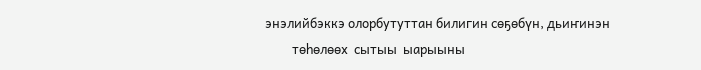энэлийбэккэ олорбутуттан билигин сөҕөбүн, дьиҥинэн
         төһөлөөх  сытыы  ыарыыны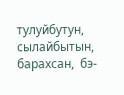тулуйбутун,  сылайбытын,  барахсан,  бэ-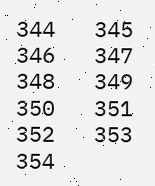344   345   346   347   348   349   350   351   352   353   354